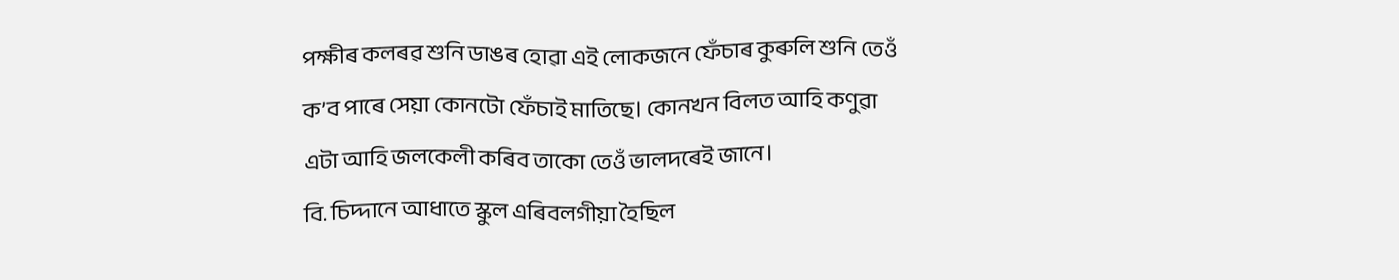পক্ষীৰ কলৰৱ শুনি ডাঙৰ হোৱা এই লোকজনে ফেঁচাৰ কুৰুলি শুনি তেওঁ ক’ব পাৰে সেয়া কোনটো ফেঁচাই মাতিছে। কোনখন বিলত আহি কণুৱা এটা আহি জলকেলী কৰিব তাকো তেওঁ ভালদৰেই জানে।
বি. চিদ্দানে আধাতে স্কুল এৰিবলগীয়া হৈছিল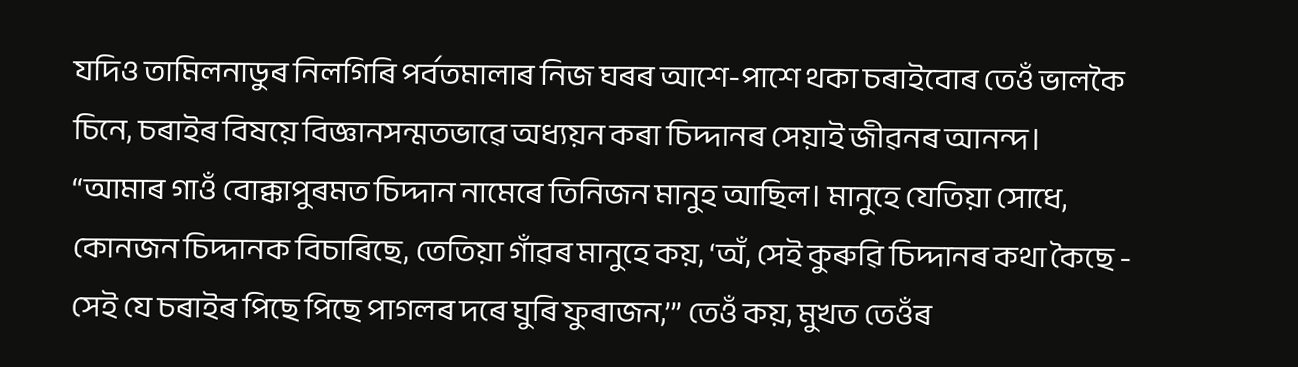যদিও তামিলনাডুৰ নিলগিৰি পৰ্বতমালাৰ নিজ ঘৰৰ আশে-পাশে থকা চৰাইবোৰ তেওঁ ভালকৈ চিনে, চৰাইৰ বিষয়ে বিজ্ঞানসন্মতভাৱে অধ্যয়ন কৰা চিদ্দানৰ সেয়াই জীৱনৰ আনন্দ।
“আমাৰ গাওঁ বোক্কাপুৰমত চিদ্দান নামেৰে তিনিজন মানুহ আছিল। মানুহে যেতিয়া সোধে, কোনজন চিদ্দানক বিচাৰিছে, তেতিয়া গাঁৱৰ মানুহে কয়, ‘অঁ, সেই কুৰুৱি চিদ্দানৰ কথা কৈছে - সেই যে চৰাইৰ পিছে পিছে পাগলৰ দৰে ঘুৰি ফুৰাজন,’” তেওঁ কয়, মুখত তেওঁৰ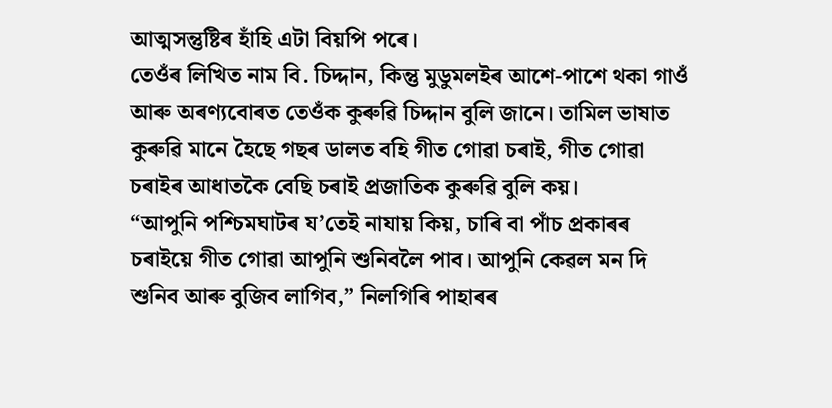আত্মসন্তুষ্টিৰ হাঁহি এটা বিয়পি পৰে।
তেওঁৰ লিখিত নাম বি. চিদ্দান, কিন্তু মুডুমলইৰ আশে-পাশে থকা গাওঁ আৰু অৰণ্যবোৰত তেওঁক কুৰুৱি চিদ্দান বুলি জানে। তামিল ভাষাত কুৰুৱি মানে হৈছে গছৰ ডালত বহি গীত গোৱা চৰাই, গীত গোৱা চৰাইৰ আধাতকৈ বেছি চৰাই প্ৰজাতিক কুৰুৱি বুলি কয়।
“আপুনি পশ্চিমঘাটৰ য’তেই নাযায় কিয়, চাৰি বা পাঁচ প্ৰকাৰৰ চৰাইয়ে গীত গোৱা আপুনি শুনিবলৈ পাব। আপুনি কেৱল মন দি শুনিব আৰু বুজিব লাগিব,” নিলগিৰি পাহাৰৰ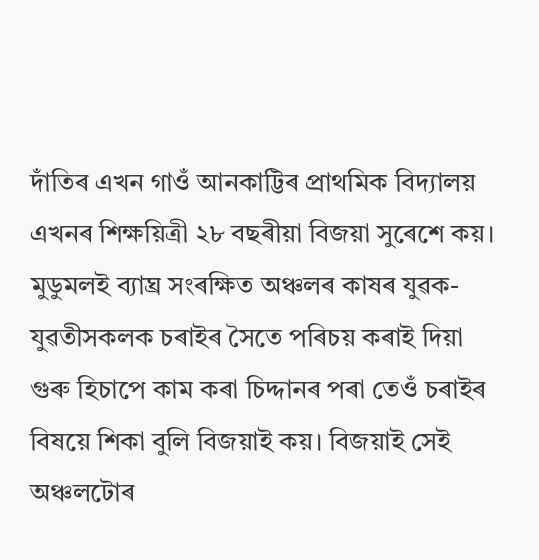দাঁতিৰ এখন গাওঁ আনকাট্টিৰ প্ৰাথমিক বিদ্যালয় এখনৰ শিক্ষয়িত্ৰী ২৮ বছৰীয়া বিজয়া সুৰেশে কয়। মুডুমলই ব্যাঘ্ৰ সংৰক্ষিত অঞ্চলৰ কাষৰ যুৱক-যুৱতীসকলক চৰাইৰ সৈতে পৰিচয় কৰাই দিয়া গুৰু হিচাপে কাম কৰা চিদ্দানৰ পৰা তেওঁ চৰাইৰ বিষয়ে শিকা বুলি বিজয়াই কয়। বিজয়াই সেই অঞ্চলটোৰ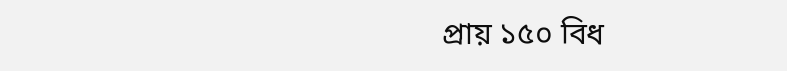প্ৰায় ১৫০ বিধ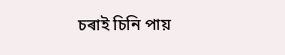চৰাই চিনি পায়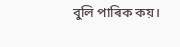বুলি পাৰিক কয়।